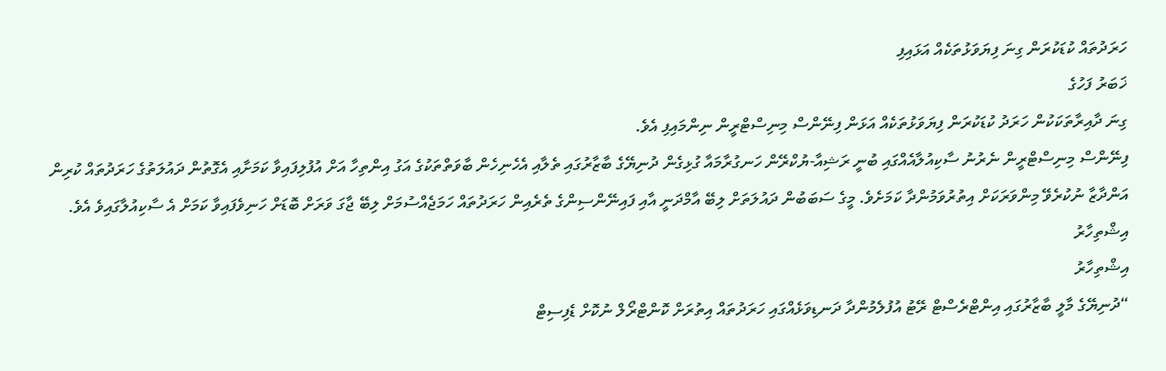ހަރަދުތައް ކުޑަކުރަން ގިނަ ފިޔަވަޅުތަކެއް އަޅައިފި
ޚަބަރު ފަހުގެ
ގިނަ ދާއިރާތަކަކުން ހަރަދު ކުޑަކުރަން ފިޔަވަޅުތަކެއް އަޅަން ފިނޭންސް މިނިސްޓްރީން ނިންމައިފި އެވެ.
ފިނޭންސް މިނިސްޓްރީން ނެރުނު ސާކިއުލާއެއްގައި ބުނީ ރަޝިއާ-ޔުކްރޭން ހަނގުރާމައާ ގުޅިގެން ދުނިޔޭގެ ބާޒާރުގައި ތެލާއި އެހެނިހެން ބާވަތްތަކުގެ އަގު އިންތިހާ އަށް އުފުލިފައިވާ ކަމަށާއި އެގޮތުން ދައުލަތުގެ ހަރަދުތައް ކުރިން އަންދާޒާ ނުކުރެވޭ މިންވަރަކަށް އިތުރުވަމުންދާ ކަމަށެވެ. މީގެ ސަބަބުން ދައުލަތަށް ލިބޭ އާމްދަނީ އާއި ފައިނޭންސިންގެ ތެރެއިން ހަރަދުތައް ހަމަޖެއްސުމަށް ލިބޭ ޖާގަ ވަރަށް ބޮޑަށް ހަނިވެފައިވާ ކަމަށް އެ ސާކިއުލާގައިވެ އެވެ.
އިޝްތިހާރު
އިޝްތިހާރު
“ދުނިޔޭގެ މާލީ ބާޒާރުގައި އިންޓްރެސްޓް ރޭޓު އުފުލެމުންދާ ދަނޑިވަޅެއްގައި ހަރަދުތައް އިތުރަށް ކޮންޓްރޯލް ނުކޮށް ޑެފިސިޓް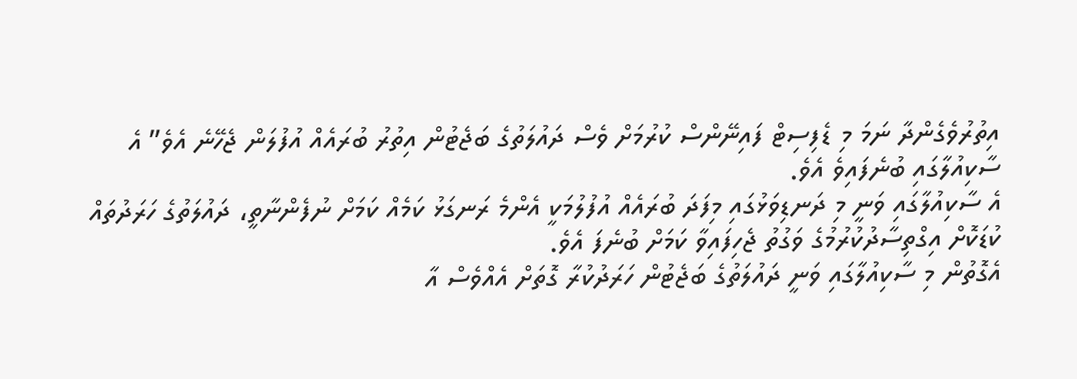އިތުރުވެގެންދާ ނަމަ މި ޑެފިސިޓް ފައިނޭންސް ކުރުމަށް ވެސް ދައުލަތުގެ ބަޖެޓުން އިތުރު ބުރައެއް އުފުލަން ޖެހޭނެ އެވެ” އެ ސާކިއުލާގައި ބުނެފައިވެ އެވެ.
އެ ސާކިއުލާގައި ވަނީ މި ދަނޑިވަޅުގައި މިފަދަ ބުރައެއް އުފުލުމަކީ އެންމެ ރަނގަޅު ކަމެއް ކަމަށް ނުފެންނާތީ، ދައުލަތުގެ ހަރަދުތައް ކުޑަކޮށް އިގްތިސާދުކުރުމުގެ ވަގުތު ޖެހިފައިވާ ކަމަށް ބުނެފަ އެވެ.
އެގޮތުން މި ސާކިއުލާގައި ވަނީ ދައުލަތުގެ ބަޖެޓުން ހަރަދުކުރާ ގޮތަށް އެއްވެސް އާ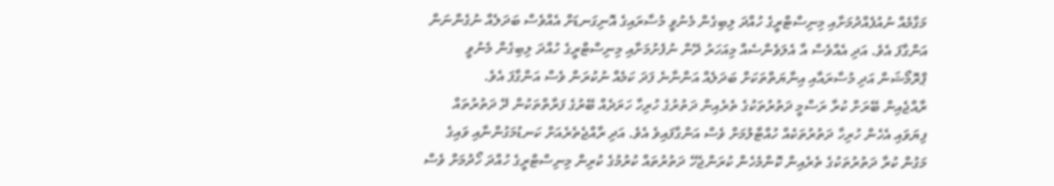މަގާމެއް ނުއުފެއްދުމަށާއި މިނިސްޓްރީގެ ހުއްދަ ލިބިގެން މެނުވީ މުސާރައިގެ އޮނިގަނޑަށް އެއްވެސް ބަދަލެއް ނުގެންނަން އަންގާފަ އެވެ. އަދި އެއްވެސް އާ އެލަވެންސެއް މިއަހަރު ދޭން ނުފެށުމަށާއި މިނިސްޓްރީގެ ހުއްދަ ލިބިގެން މެނުވީ ޕްރޮމޯޝަން އަދި މުސާރައާއި އިނާޔަތްތަކަށް ބަދަލެއް އަންނާނެ ފަދަ ކަމެއް ނުކުރަން ވެސް އަންގާފަ އެވެ.
ރާއްޖެއިން ބޭރަށް ކުރާ ރަސްމީ ދަތުރުތަކުގެ ތެރެއިން ދަތުރުގެ ހުރިހާ ހަރަދެއް ބޭރުގެ ފަރާތްތަކުން ދޭ ދަތުރުތައް ފިޔަވައި އެހެން ހުރިހާ ދަތުރުތަކެއް ހުއްޓާލުމަށް ވެސް އަންގާފައިވެ އެވެ. އަދި ރާއްޖެތެރެއަށް ކަނޑުމަގުންނާއި ވައިގެ މަގުން ކުރާ ދަތުރުތަކުގެ ތެރެއިން ކޮންމެހެން ކުރަންޖެހޭ ދަތުރުތައް ކުރުމުގެ ކުރިން މިނިސްޓްރީގެ ހުއްދަ ހޯދުމަށް ވެސް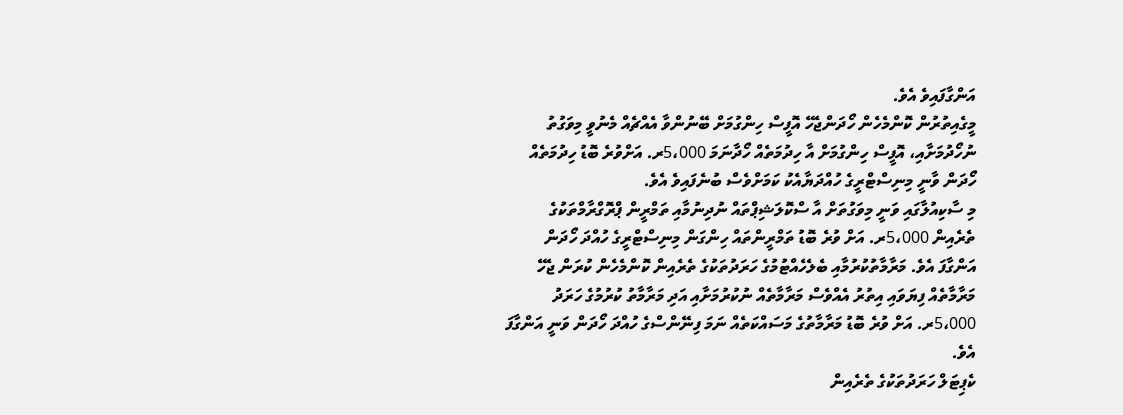އަންގާފައިވެ އެވެ.
މީގެއިތުރުން ކޮންމެހެން ހޯދަންޖެހޭ އޮފީސް ހިންގުމަށް ބޭނުންވާ އެއްޗެއް މެނުވީ މިވަގުތު ނުހޯދުމަށާއި، އޮފީސް ހިންގުމަށް އާ ހިދުމަތެއް ހޯދާނަމަ 5،000ރ. އަށްވުރެ ބޮޑު ހިދުމަތެއް ހޯދަން ވާނީ މިނިސްޓްރީގެ ހުއްދަޔާއެކު ކަމަށްވެސް ބުނެފައިވެ އެވެ.
މި ސާކިއުލާގައި ވަނީ މިވަގުތަށް އާ ސްކޮލަޝިޕްތައް ނުދިނުމާއި ތަމްރީން ޕްރޮގްރާމްތަކުގެ ތެރެއިން 5،000ރ. އަށް ވުރެ ބޮޑު ތަމްރީންތައް ހިންގަން މިނިސްޓްރީގެ ހުއްދަ ހޯދަން އަންގާފަ އެވެ. މަރާމާތުކުރުމާއި ބެލެހެއްޓުމުގެ ހަރަދުތަކުގެ ތެރެއިން ކޮންމެހެން ކުރަން ޖެހޭ މަރާމާތެއް ފިޔަވައި އިތުރު އެއްވެސް މަރާމާތެއް ނުކުރުމަށާއި އަދި މަރާމާތު ކުރުމުގެ ހަރަދު 5،000ރ. އަށް ވުރެ ބޮޑު މަރާމާތުގެ މަސައްކަތެއް ނަމަ ފިނޭންސްގެ ހުއްދަ ހޯދަން ވަނީ އަންގާފަ އެވެ.
ކެޕިޓަލް ހަރަދުތަކުގެ ތެރެއިން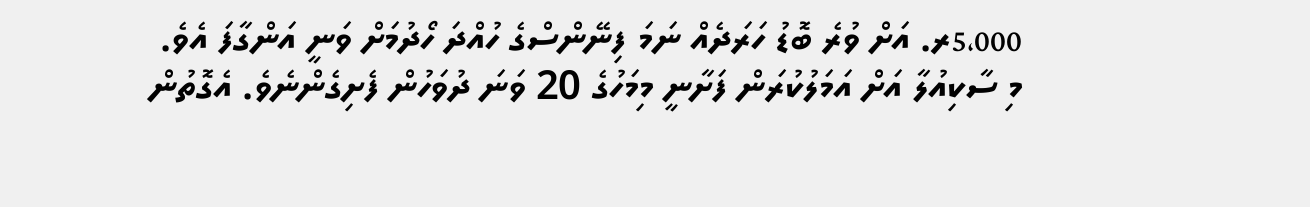5،000ރ. އަށް ވުރެ ބޮޑު ހަރަދެއް ނަމަ ފިނޭންސްގެ ހުއްދަ ހޯދުމަށް ވަނީ އަންގާފަ އެވެ.
މި ސާކިއުލާ އަށް އަމަލުކުރަން ފަށާނީ މިމަހުގެ 20 ވަނަ ދުވަހުން ފެށިގެންނެވެ. އެގޮތުން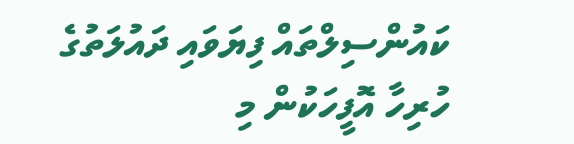ކައުންސިލްތައް ފިޔަވައި ދައުލަތުގެ ހުރިހާ އޮފީހަކުން މި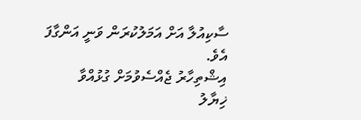ސާކިއުލާ އަށް އަމަލުކުރަން ވަނީ އަންގާފަ އެވެ.
އިޝްތިހާރު ޖެއްސެވުމަށް ގުޅުއްވާ
ޚިޔާލު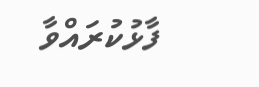ފާޅުކުރައްވާ